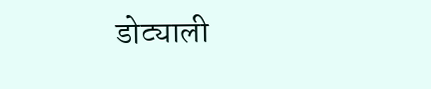डोट्याली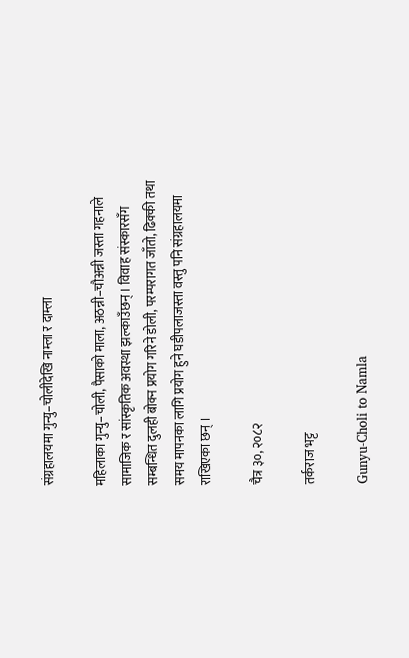संग्रहालयमा गुन्यु–चोलीदेखि नाम्ला र दाम्ला

महिलाका गुन्यु–चोली, पैसाको माला, अठन्नी–चौअन्नी जस्ता गहनाले सामाजिक र सांस्कृतिक अवस्था झल्काउँछन् । विवाह संस्कारसँग सम्बन्धित दुलही बोक्न प्रयोग गरिने डोली, परम्परागत जाँतो, ढिक्की तथा समय मापनका लागि प्रयोग हुने घडीपलाजस्ता वस्तु पनि संग्रहालयमा राखिएका छन् ।

चैत्र ३०, २०८२

तर्कराज भट्ट

Gunyu-Choli to Namla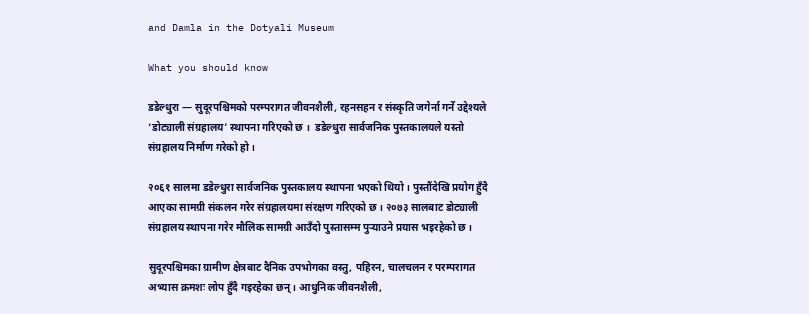and Damla in the Dotyali Museum

What you should know

डडेल्धुरा — सुदूरपश्चिमको परम्परागत जीवनशैली, रहनसहन र संस्कृति जगेर्ना गर्ने उद्देश्यले ‘डोट्याली संग्रहालय’ स्थापना गरिएको छ ।  डडेल्धुरा सार्वजनिक पुस्तकालयले यस्तो संग्रहालय निर्माण गरेको हो ।

२०६१ सालमा डडेल्धुरा सार्वजनिक पुस्तकालय स्थापना भएको थियो । पुस्तौंदेखि प्रयोग हुँदै आएका सामग्री संकलन गरेर संग्रहालयमा संरक्षण गरिएको छ । २०७३ सालबाट डोट्याली संग्रहालय स्थापना गरेर मौलिक सामग्री आउँदो पुस्तासम्म पुर्‍याउने प्रयास भइरहेको छ ।

सुदूरपश्चिमका ग्रामीण क्षेत्रबाट दैनिक उपभोगका वस्तु, पहिरन, चालचलन र परम्परागत अभ्यास क्रमशः लोप हुँदै गइरहेका छन् । आधुनिक जीवनशैली,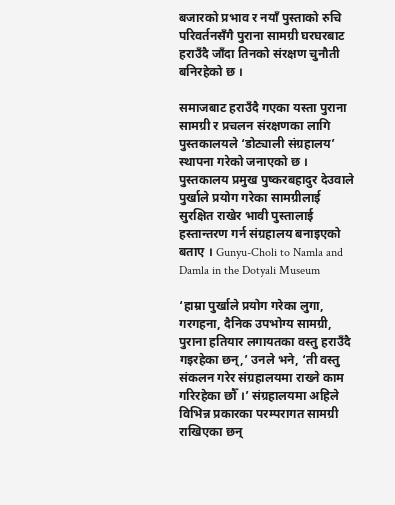बजारको प्रभाव र नयाँ पुस्ताको रुचि परिवर्तनसँगै पुराना सामग्री घरघरबाट हराउँदै जाँदा तिनको संरक्षण चुनौती बनिरहेको छ ।

समाजबाट हराउँदै गएका यस्ता पुराना सामग्री र प्रचलन संरक्षणका लागि पुस्तकालयले ‘डोट्याली संग्रहालय’ स्थापना गरेको जनाएको छ । पुस्तकालय प्रमुख पुष्करबहादुर देउवाले पुर्खाले प्रयोग गरेका सामग्रीलाई सुरक्षित राखेर भावी पुस्तालाई हस्तान्तरण गर्न संग्रहालय बनाइएको बताए । Gunyu-Choli to Namla and Damla in the Dotyali Museum

‘हाम्रा पुर्खाले प्रयोग गरेका लुगा, गरगहना, दैनिक उपभोग्य सामग्री, पुराना हतियार लगायतका वस्तु हराउँदै गइरहेका छन्,’ उनले भने, ‘ती वस्तु संकलन गरेर संग्रहालयमा राख्ने काम गरिरहेका छौँ ।’ संग्रहालयमा अहिले विभिन्न प्रकारका परम्परागत सामग्री राखिएका छन्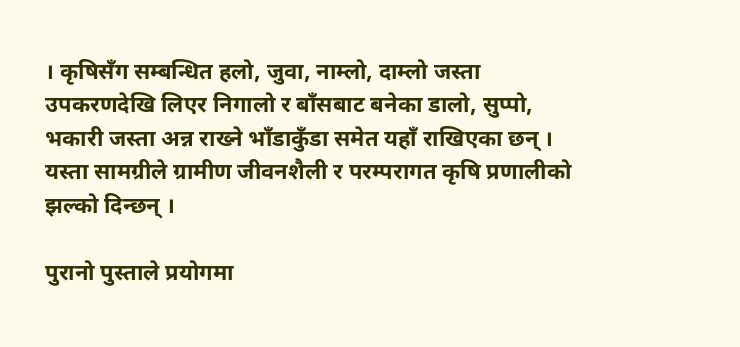। कृषिसँग सम्बन्धित हलो, जुवा, नाम्लो, दाम्लो जस्ता उपकरणदेखि लिएर निगालो र बाँसबाट बनेका डालो, सुप्पो, भकारी जस्ता अन्न राख्ने भाँडाकुँडा समेत यहाँ राखिएका छन् । यस्ता सामग्रीले ग्रामीण जीवनशैली र परम्परागत कृषि प्रणालीको झल्को दिन्छन् ।

पुरानो पुस्ताले प्रयोगमा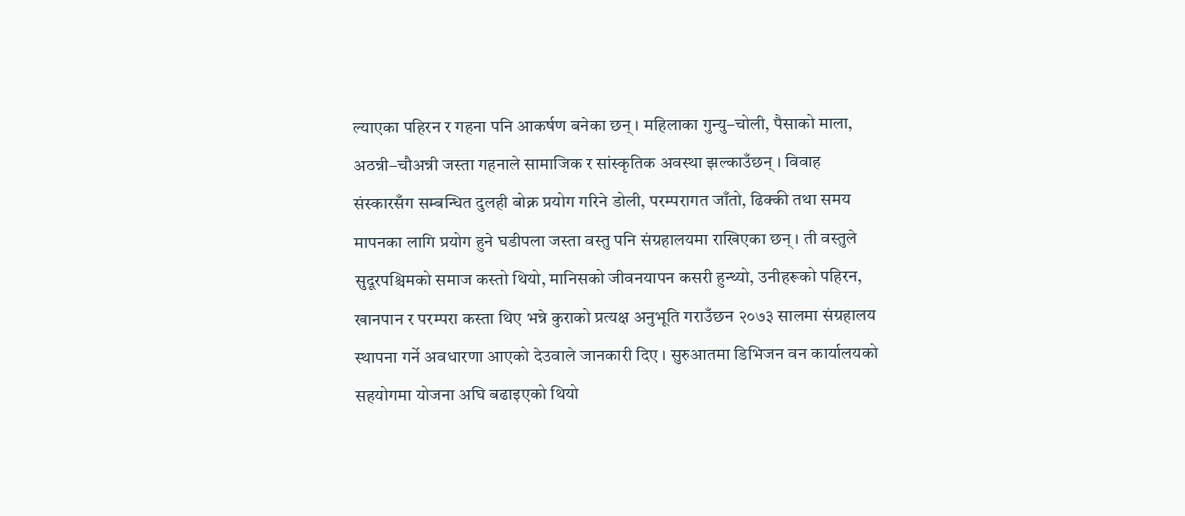ल्याएका पहिरन र गहना पनि आकर्षण बनेका छन् । महिलाका गुन्यु–चोली, पैसाको माला, अठन्नी–चौअन्नी जस्ता गहनाले सामाजिक र सांस्कृतिक अवस्था झल्काउँछन् । विवाह संस्कारसँग सम्बन्धित दुलही बोक्न प्रयोग गरिने डोली, परम्परागत जाँतो, ढिक्की तथा समय मापनका लागि प्रयोग हुने घडीपला जस्ता वस्तु पनि संग्रहालयमा राखिएका छन् । ती वस्तुले सुदूरपश्चिमको समाज कस्तो थियो, मानिसको जीवनयापन कसरी हुन्थ्यो, उनीहरूको पहिरन, खानपान र परम्परा कस्ता थिए भन्ने कुराको प्रत्यक्ष अनुभूति गराउँछन २०७३ सालमा संग्रहालय स्थापना गर्ने अवधारणा आएको देउवाले जानकारी दिए । सुरुआतमा डिभिजन वन कार्यालयको सहयोगमा योजना अघि बढाइएको थियो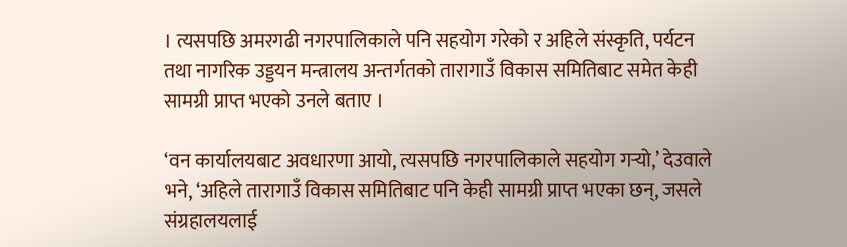। त्यसपछि अमरगढी नगरपालिकाले पनि सहयोग गरेको र अहिले संस्कृति, पर्यटन तथा नागरिक उड्डयन मन्त्रालय अन्तर्गतको तारागाउँ विकास समितिबाट समेत केही सामग्री प्राप्त भएको उनले बताए ।

‘वन कार्यालयबाट अवधारणा आयो, त्यसपछि नगरपालिकाले सहयोग गर्‍यो,’ देउवाले भने, ‘अहिले तारागाउँ विकास समितिबाट पनि केही सामग्री प्राप्त भएका छन्, जसले संग्रहालयलाई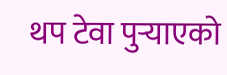थप टेवा पुर्‍याएको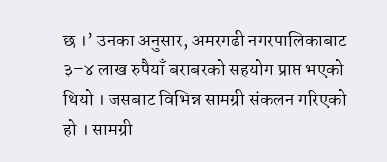छ ।’ उनका अनुसार, अमरगढी नगरपालिकाबाट ३–४ लाख रुपैयाँ बराबरको सहयोग प्राप्त भएको थियो । जसबाट विभिन्न सामग्री संकलन गरिएको हो । सामग्री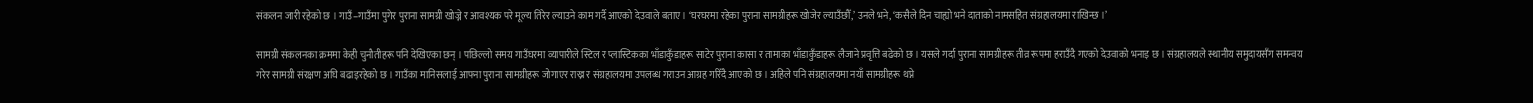संकलन जारी रहेको छ । गाउँ–गाउँमा पुगेर पुराना सामग्री खोज्ने र आवश्यक परे मूल्य तिरेर ल्याउने काम गर्दै आएको देउवाले बताए । ‘घरघरमा रहेका पुराना सामग्रीहरू खोजेर ल्याउँछौँ,’ उनले भने, ‘कसैले दिन चाह्यो भने दाताको नामसहित संग्रहालयमा राखिन्छ ।’

सामग्री संकलनका क्रममा केही चुनौतीहरू पनि देखिएका छन् । पछिल्लो समय गाउँघरमा व्यापारीले स्टिल र प्लास्टिकका भाँडाकुँडाहरू साटेर पुराना कासा र तामाका भाँडाकुँडाहरू लैजाने प्रवृत्ति बढेको छ । यसले गर्दा पुराना सामग्रीहरू तीव्र रूपमा हराउँदै गएको देउवाको भनाइ छ । संग्रहालयले स्थानीय समुदायसँग समन्वय गरेर सामग्री संरक्षण अघि बढाइरहेको छ । गाउँका मानिसलाई आफ्ना पुराना सामग्रीहरू जोगाएर राख्न र संग्रहालयमा उपलब्ध गराउन आग्रह गरिँदै आएको छ । अहिले पनि संग्रहालयमा नयाँ सामग्रीहरू थप्ने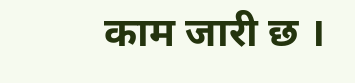काम जारी छ ।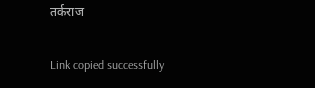तर्कराज

Link copied successfully